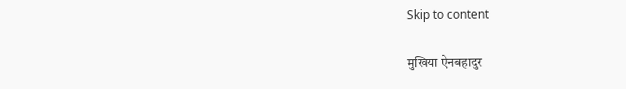Skip to content

मुखिया ऐनबहादुर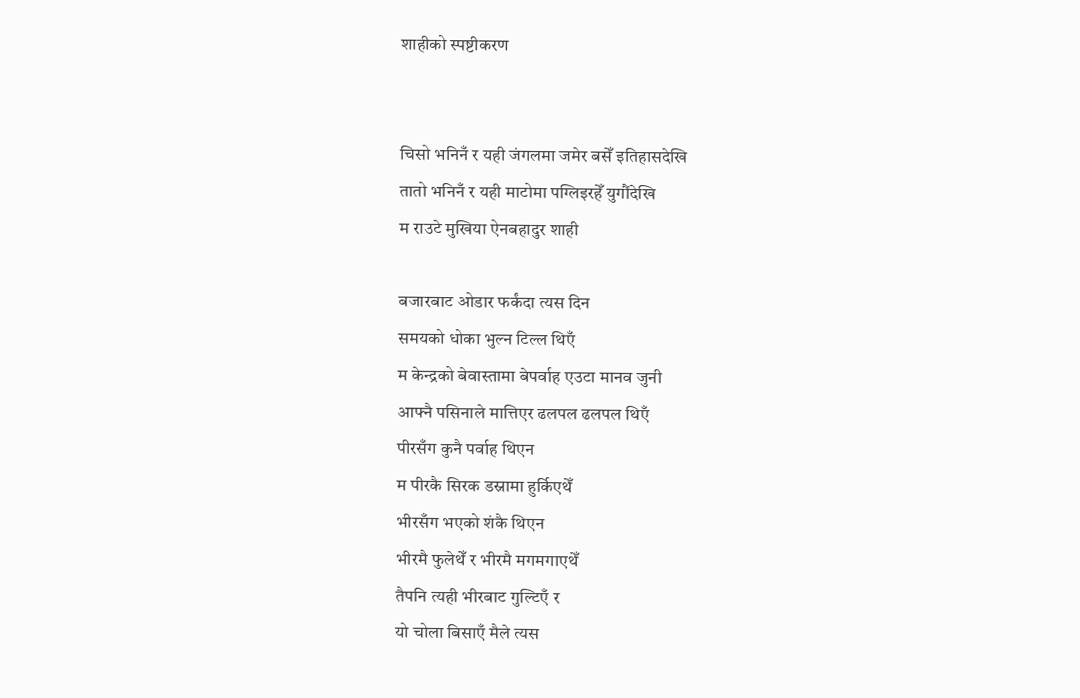शाहीको स्पष्टीकरण


चिसो भनिनँ र यही जंगलमा जमेर बसेँ इतिहासदेखि
तातो भनिनँ र यही माटोमा पग्लिइरहेँ युगौंदेखि
म राउटे मुखिया ऐनबहादुर शाही

बजारबाट ओडार फर्कंदा त्यस दिन
समयको धोका भुल्न टिल्ल थिएँ
म केन्द्रको बेवास्तामा बेपर्वाह एउटा मानव जुनी
आफ्नै पसिनाले मात्तिएर ढलपल ढलपल थिएँ
पीरसँग कुनै पर्वाह थिएन
म पीरकै सिरक डस्नामा हुर्किएथेँ
भीरसँग भएको शंकै थिएन
भीरमै फुलेथेँ र भीरमै मगमगाएथेँ
तैपनि त्यही भीरबाट गुल्टिएँ र
यो चोला बिसाएँ मैले त्यस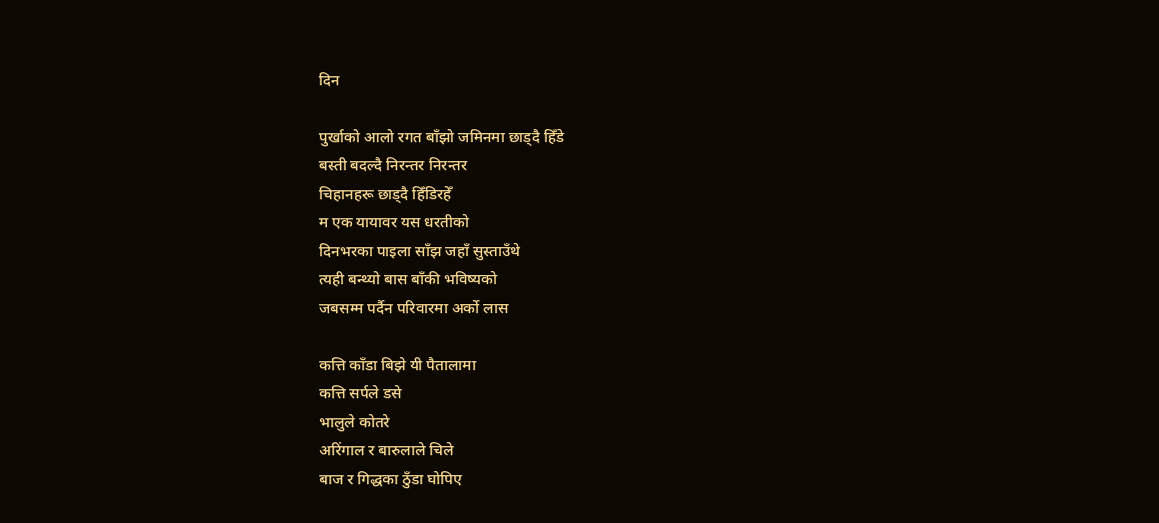दिन

पुर्खाको आलो रगत बाँझो जमिनमा छाड्दै हिँडे
बस्ती बदल्दै निरन्तर निरन्तर
चिहानहरू छाड्दै हिँडिरहेँ
म एक यायावर यस धरतीको
दिनभरका पाइला साँझ जहाँ सुस्ताउँथे
त्यही बन्थ्यो बास बाँकी भविष्यको
जबसम्म पर्दैन परिवारमा अर्को लास

कत्ति काँडा बिझे यी पैतालामा
कत्ति सर्पले डसे
भालुले कोतरे
अरिंगाल र बारुलाले चिले
बाज र गिद्धका ठुँडा घोपिए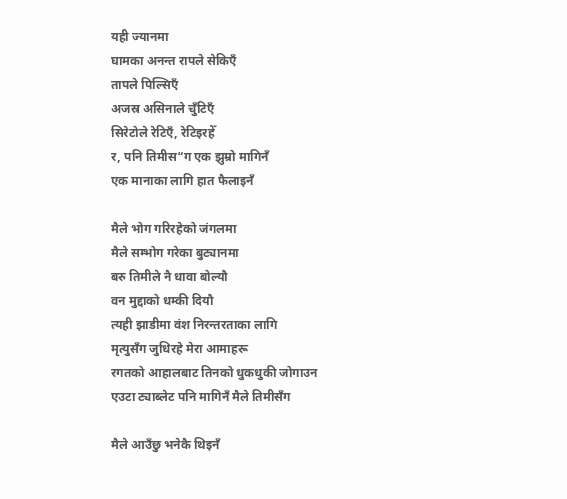यही ज्यानमा
घामका अनन्त रापले सेकिएँ
तापले पिल्सिएँ
अजस्र असिनाले चुँटिएँ
सिरेटोले रेटिएँ, रेटिइरहेँ
र, पनि तिमीस“ग एक झुम्रो मागिनँ
एक मानाका लागि हात फैलाइनँ

मैले भोग गरिरहेको जंगलमा
मैले सम्भोग गरेका बुट्यानमा
बरु तिमीले नै धावा बोल्यौ
वन मुद्दाको धम्की दियौ
त्यही झाडीमा वंश निरन्तरताका लागि
मृत्युसँग जुधिरहे मेरा आमाहरू
रगतको आहालबाट तिनको धुकधुकी जोगाउन
एउटा ट्याब्लेट पनि मागिनँ मैले तिमीसँग

मैले आउँछु भनेकै थिइनँ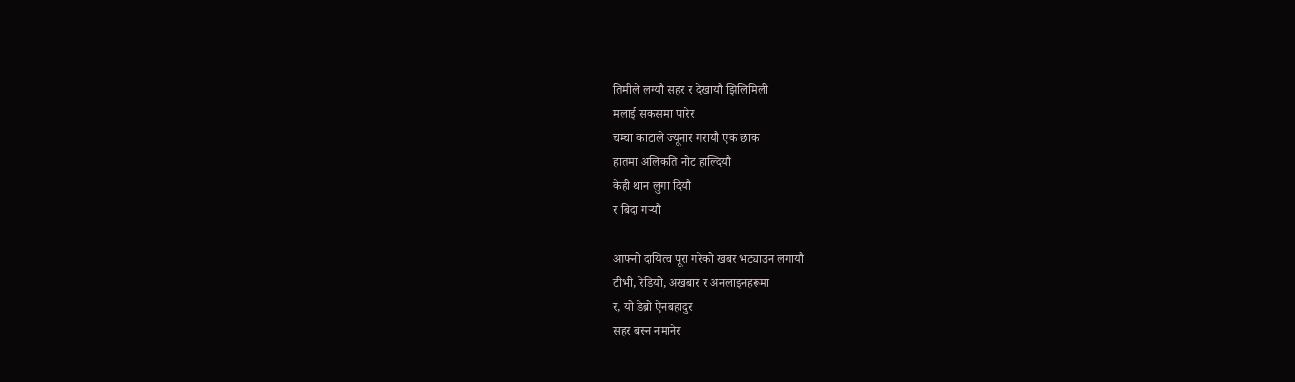तिमीले लग्यौ सहर र देखायौ झिलिमिली
मलाई सकसमा पारेर
चम्चा काटाले ज्यूनार गरायौ एक छाक
हातमा अलिकति नोट हाल्दियौ
केही थान लुगा दियौ
र बिदा गर्‍यौ

आफ्नो दायित्व पूरा गरेको खबर भट्याउन लगायौ
टीभी, रेडियो, अखबार र अनलाइनहरूमा
र, यो डेब्रो ऐनबहादुर
सहर बस्न नमानेर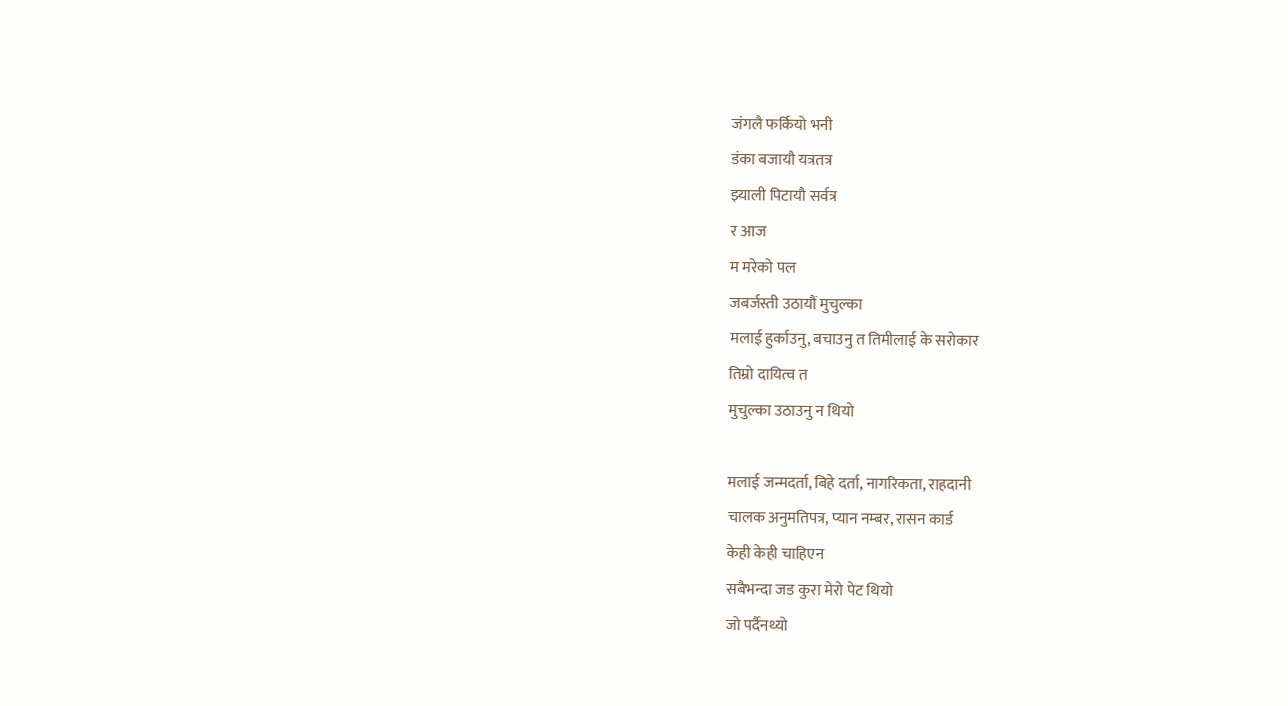जंगलै फर्कियो भनी
डंका बजायौ यत्रतत्र
झ्याली पिटायौ सर्वत्र
र आज
म मरेको पल
जबर्जस्ती उठायौं मुचुल्का
मलाई हुर्काउनु, बचाउनु त तिमीलाई के सरोकार
तिम्रो दायित्व त
मुचुल्का उठाउनु न थियो

मलाई जन्मदर्ता, बिहे दर्ता, नागरिकता, राहदानी
चालक अनुमतिपत्र, प्यान नम्बर, रासन कार्ड
केही केही चाहिएन
सबैभन्दा जड कुरा मेरो पेट थियो
जो पर्दैनथ्यो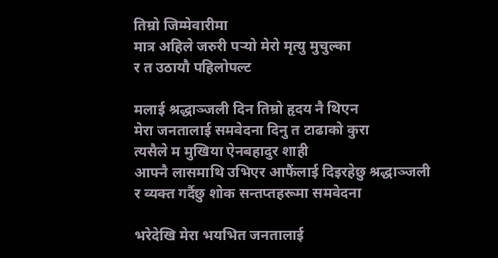तिम्रो जिम्मेवारीमा
मात्र अहिले जरुरी पर्‍यो मेरो मृत्यु मुचुल्का
र त उठायौ पहिलोपल्ट

मलाई श्रद्धाञ्जली दिन तिम्रो हृदय नै थिएन
मेरा जनतालाई समवेदना दिनु त टाढाको कुरा
त्यसैले म मुखिया ऐनबहादुर शाही
आफ्नै लासमाथि उभिएर आफैंलाई दिइरहेछु श्रद्धाञ्जली
र व्यक्त गर्दैछु शोक सन्तप्तहरूमा समवेदना

भरेदेखि मेरा भयभित जनतालाई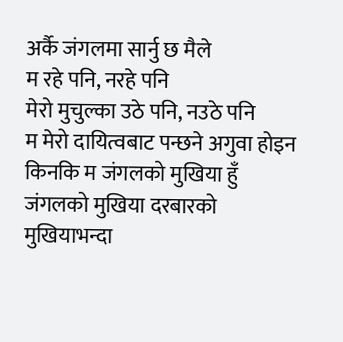अर्कै जंगलमा सार्नु छ मैले
म रहे पनि, नरहे पनि
मेरो मुचुल्का उठे पनि, नउठे पनि
म मेरो दायित्वबाट पन्छने अगुवा होइन
किनकि म जंगलको मुखिया हुँ
जंगलको मुखिया दरबारको मुखियाभन्दा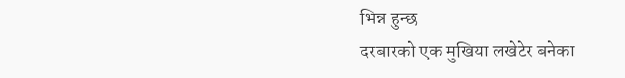भिन्न हुन्छ
दरबारको एक मुखिया लखेटेर बनेका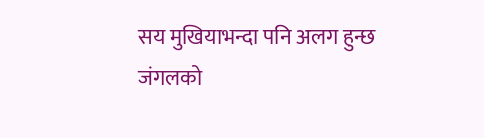सय मुखियाभन्दा पनि अलग हुन्छ
जंगलको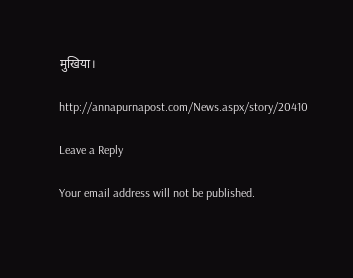मुखिया।

http://annapurnapost.com/News.aspx/story/20410

Leave a Reply

Your email address will not be published.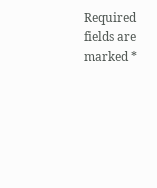Required fields are marked *